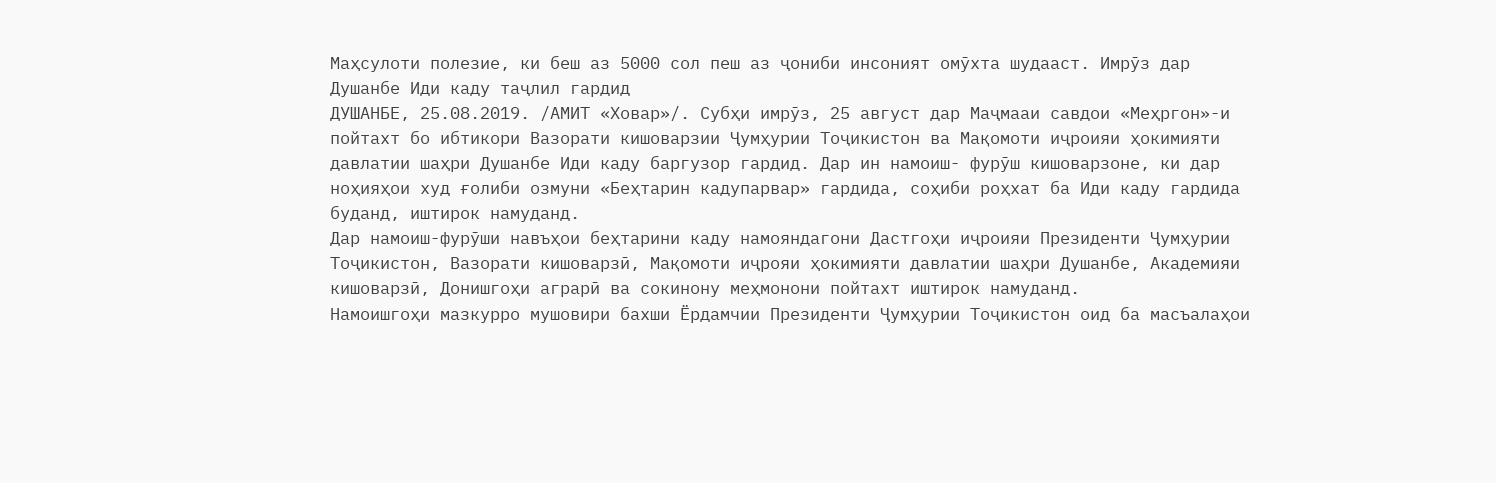Маҳсулоти полезие, ки беш аз 5000 сол пеш аз ҷониби инсоният омӯхта шудааст. Имрӯз дар Душанбе Иди каду таҷлил гардид
ДУШАНБЕ, 25.08.2019. /АМИТ «Ховар»/. Субҳи имрӯз, 25 август дар Маҷмааи савдои «Меҳргон»-и пойтахт бо ибтикори Вазорати кишоварзии Ҷумҳурии Тоҷикистон ва Мақомоти иҷроияи ҳокимияти давлатии шаҳри Душанбе Иди каду баргузор гардид. Дар ин намоиш- фурӯш кишоварзоне, ки дар ноҳияҳои худ ғолиби озмуни «Беҳтарин кадупарвар» гардида, соҳиби роҳхат ба Иди каду гардида буданд, иштирок намуданд.
Дар намоиш-фурӯши навъҳои беҳтарини каду намояндагони Дастгоҳи иҷроияи Президенти Ҷумҳурии Тоҷикистон, Вазорати кишоварзӣ, Мақомоти иҷрояи ҳокимияти давлатии шаҳри Душанбе, Академияи кишоварзӣ, Донишгоҳи аграрӣ ва сокинону меҳмонони пойтахт иштирок намуданд.
Намоишгоҳи мазкурро мушовири бахши Ёрдамчии Президенти Ҷумҳурии Тоҷикистон оид ба масъалаҳои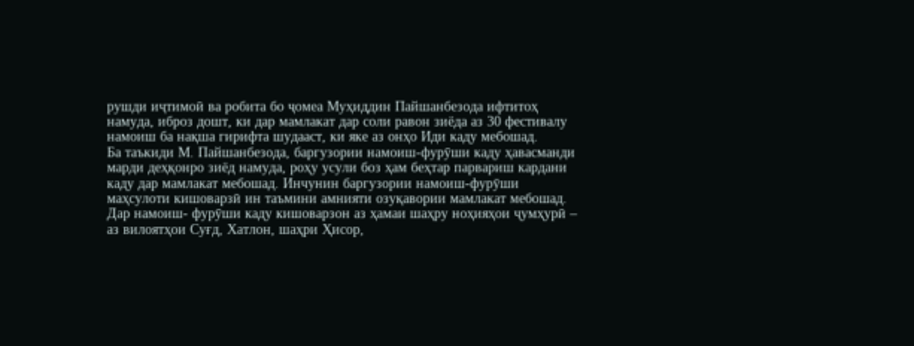рушди иҷтимоӣ ва робита бо ҷомеа Муҳиддин Пайшанбезода ифтитоҳ намуда, иброз дошт, ки дар мамлакат дар соли равон зиёда аз 30 фестивалу намоиш ба нақша гирифта шудааст, ки яке аз онҳо Иди каду мебошад.
Ба таъкиди М. Пайшанбезода, баргузории намоиш-фурӯши каду ҳавасманди марди деҳқонро зиёд намуда, роҳу усули боз ҳам беҳтар парвариш кардани каду дар мамлакат мебошад. Инчунин баргузории намоиш-фурӯши маҳсулоти кишоварзӣ ин таъмини амнияти озуқавории мамлакат мебошад.
Дар намоиш- фурӯши каду кишоварзон аз ҳамаи шаҳру ноҳияҳои ҷумҳурӣ – аз вилоятҳои Суғд, Хатлон, шаҳри Ҳисор,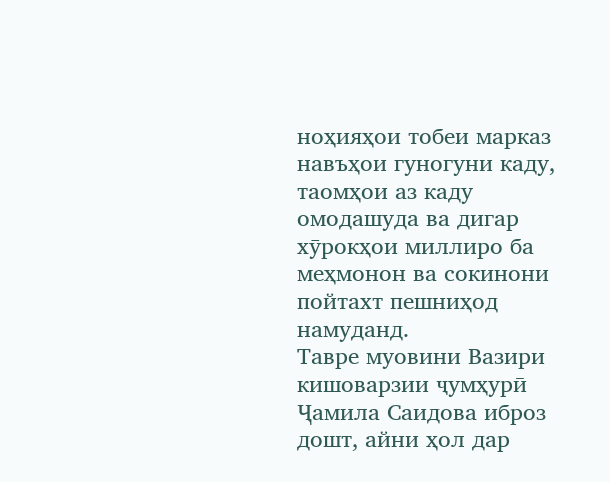ноҳияҳои тобеи марказ навъҳои гуногуни каду, таомҳои аз каду омодашуда ва дигар хӯрокҳои миллиро ба меҳмонон ва сокинони пойтахт пешниҳод намуданд.
Тавре муовини Вазири кишоварзии ҷумҳурӣ Ҷамила Саидова иброз дошт, айни ҳол дар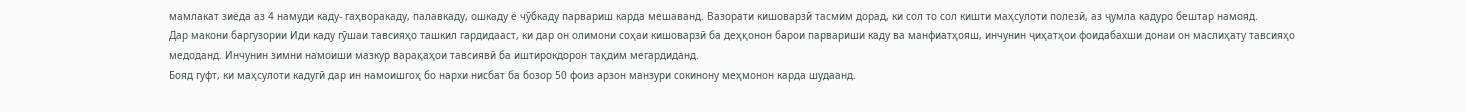мамлакат зиёда аз 4 намуди каду- гаҳворакаду, палавкаду, ошкаду ё чӯбкаду парвариш карда мешаванд. Вазорати кишоварзӣ тасмим дорад, ки сол то сол кишти маҳсулоти полезӣ, аз ҷумла кадуро бештар намояд.
Дар макони баргузории Иди каду гӯшаи тавсияҳо ташкил гардидааст, ки дар он олимони соҳаи кишоварзӣ ба деҳқонон барои парвариши каду ва манфиатҳояш, инчунин ҷиҳатҳои фоидабахши донаи он маслиҳату тавсияҳо медоданд. Инчунин зимни намоиши мазкур варақаҳои тавсиявӣ ба иштирокдорон тақдим мегардиданд.
Бояд гуфт, ки маҳсулоти кадугӣ дар ин намоишгоҳ бо нархи нисбат ба бозор 50 фоиз арзон манзури сокинону меҳмонон карда шудаанд.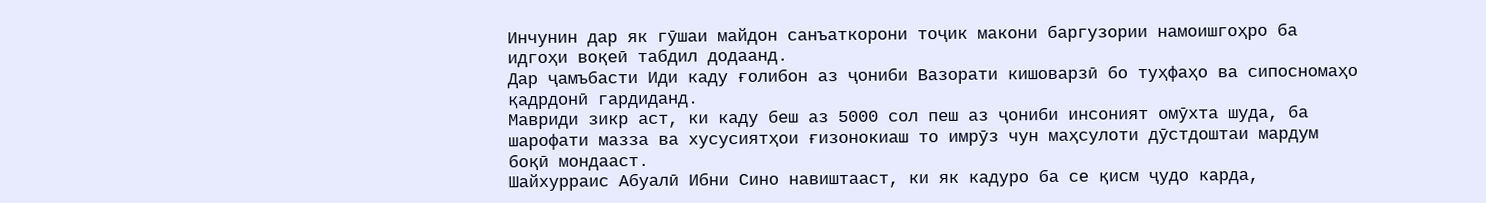Инчунин дар як гӯшаи майдон санъаткорони тоҷик макони баргузории намоишгоҳро ба идгоҳи воқеӣ табдил додаанд.
Дар ҷамъбасти Иди каду ғолибон аз ҷониби Вазорати кишоварзӣ бо туҳфаҳо ва сипосномаҳо қадрдонӣ гардиданд.
Мавриди зикр аст, ки каду беш аз 5000 сол пеш аз ҷониби инсоният омӯхта шуда, ба шарофати мазза ва хусусиятҳои ғизонокиаш то имрӯз чун маҳсулоти дӯстдоштаи мардум боқӣ мондааст.
Шайхурраис Абуалӣ Ибни Сино навиштааст, ки як кадуро ба се қисм ҷудо карда,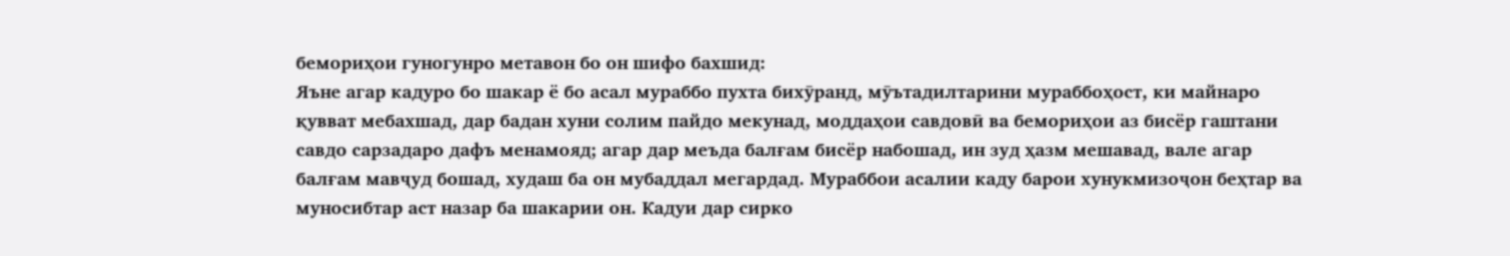бемориҳои гуногунро метавон бо он шифо бахшид:
Яъне агар кадуро бо шакар ё бо асал мураббо пухта бихӯранд, мӯътадилтарини мураббоҳост, ки майнаро қувват мебахшад, дар бадан хуни солим пайдо мекунад, моддаҳои савдовӣ ва бемориҳои аз бисёр гаштани савдо сарзадаро дафъ менамояд; агар дар меъда балғам бисёр набошад, ин зуд ҳазм мешавад, вале агар балғам мавҷуд бошад, худаш ба он мубаддал мегардад. Мураббои асалии каду барои хунукмизоҷон беҳтар ва муносибтар аст назар ба шакарии он. Кадуи дар сирко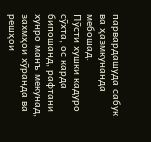парвардашуда сабук ва ҳазмкунанда мебошад.
Пӯсти хушки кадуро сӯхта, ос карда бипошанд, рафтани хунро манъ мекунад, захмҳои хӯранда ва решҳои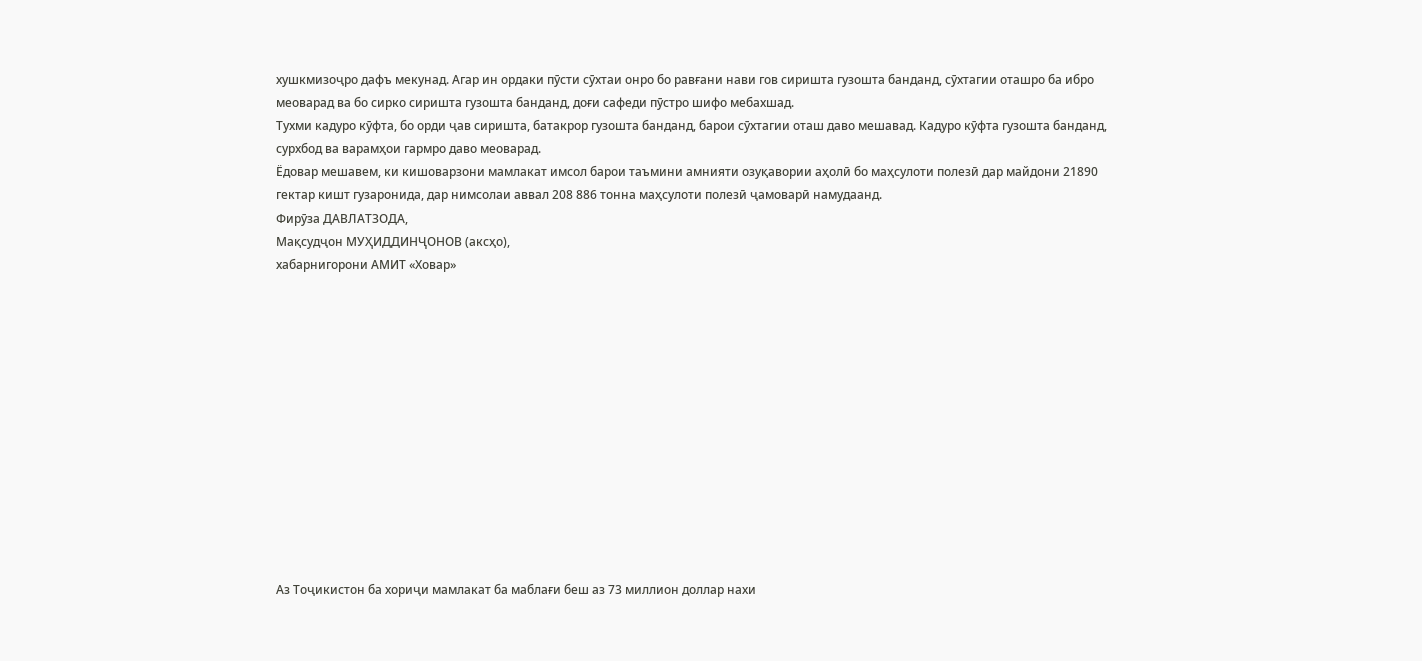хушкмизоҷро дафъ мекунад. Агар ин ордаки пӯсти сӯхтаи онро бо равғани нави гов сиришта гузошта банданд, сӯхтагии оташро ба ибро меоварад ва бо сирко сиришта гузошта банданд, доғи сафеди пӯстро шифо мебахшад.
Тухми кадуро кӯфта, бо орди ҷав сиришта, батакрор гузошта банданд, барои сӯхтагии оташ даво мешавад. Кадуро кӯфта гузошта банданд, сурхбод ва варамҳои гармро даво меоварад.
Ёдовар мешавем, ки кишоварзони мамлакат имсол барои таъмини амнияти озуқавории аҳолӣ бо маҳсулоти полезӣ дар майдони 21890 гектар кишт гузаронида, дар нимсолаи аввал 208 886 тонна маҳсулоти полезӣ ҷамоварӣ намудаанд.
Фирӯза ДАВЛАТЗОДА,
Мақсудҷон МУҲИДДИНҶОНОВ (аксҳо),
хабарнигорони АМИТ «Ховар»













Аз Тоҷикистон ба хориҷи мамлакат ба маблағи беш аз 73 миллион доллар нахи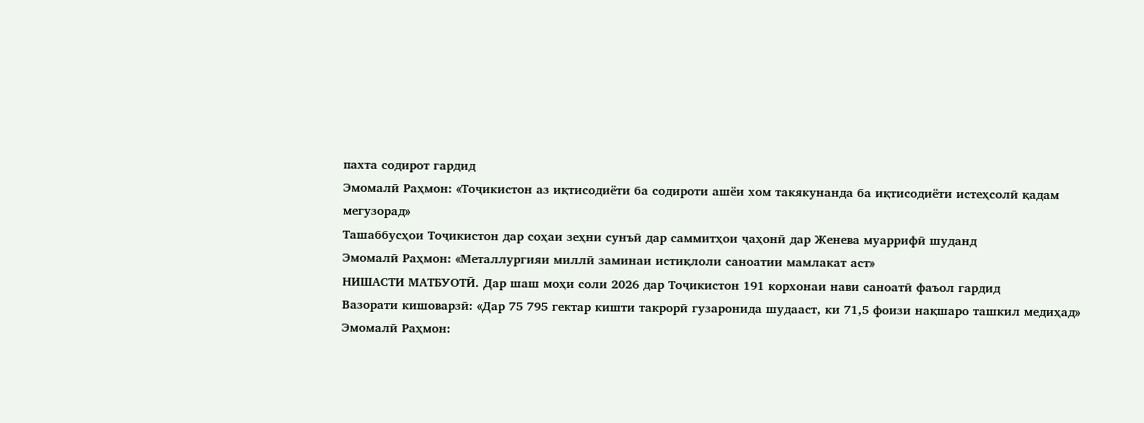пахта содирот гардид
Эмомалӣ Раҳмон: «Тоҷикистон аз иқтисодиёти ба содироти ашёи хом такякунанда ба иқтисодиёти истеҳсолӣ қадам мегузорад»
Ташаббусҳои Тоҷикистон дар соҳаи зеҳни сунъӣ дар саммитҳои ҷаҳонӣ дар Женева муаррифӣ шуданд
Эмомалӣ Раҳмон: «Металлургияи миллӣ заминаи истиқлоли саноатии мамлакат аст»
НИШАСТИ МАТБУОТӢ. Дар шаш моҳи соли 2026 дар Тоҷикистон 191 корхонаи нави саноатӣ фаъол гардид
Вазорати кишоварзӣ: «Дар 75 795 гектар кишти такрорӣ гузаронида шудааст, ки 71,5 фоизи нақшаро ташкил медиҳад»
Эмомалӣ Раҳмон: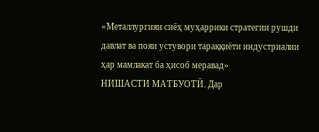«Металлургияи сиёҳ муҳаррики стратегии рушди давлат ва пояи устувори тараққиёти индустриалии ҳар мамлакат ба ҳисоб меравад»
НИШАСТИ МАТБУОТӢ. Дар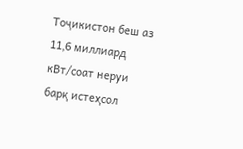Тоҷикистон беш аз 11,6 миллиард кВт/соат неруи барқ истеҳсол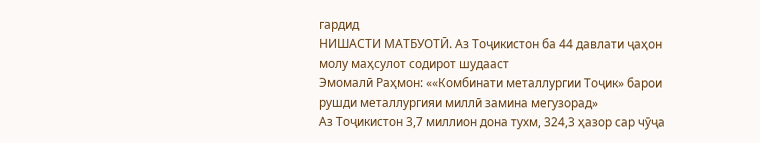гардид
НИШАСТИ МАТБУОТӢ. Аз Тоҷикистон ба 44 давлати ҷаҳон молу маҳсулот содирот шудааст
Эмомалӣ Раҳмон: ««Комбинати металлургии Тоҷик» барои рушди металлургияи миллӣ замина мегузорад»
Аз Тоҷикистон 3,7 миллион дона тухм, 324,3 ҳазор сар чӯҷа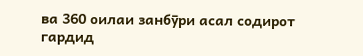ва 360 оилаи занбӯри асал содирот гардид